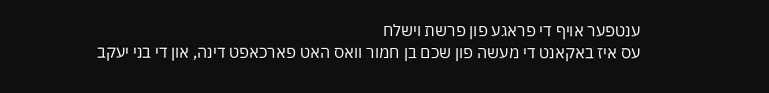ענטפער אויף די פראגע פון פרשת וישלח
עס איז באקאנט די מעשה פון שכם בן חמור וואס האט פארכאפט דינה, און די בני יעקב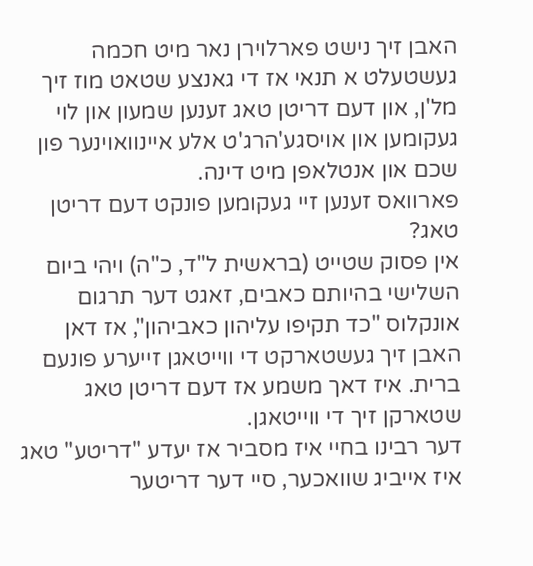האבן זיך נישט פארלוירן נאר מיט חכמה געשטעלט א תנאי אז די גאנצע שטאט מוז זיך מל'ן, און דעם דריטן טאג זענען שמעון און לוי געקומען און אויסגע'הרג'ט אלע איינוואוינער פון שכם און אנטלאפן מיט דינה.
פארוואס זענען זיי געקומען פונקט דעם דריטן טאג?
אין פסוק שטייט (בראשית ל"ד, כ"ה) ויהי ביום השלישי בהיותם כאבים, זאגט דער תרגום אונקלוס "כד תקיפו עליהון כאביהון", אז דאן האבן זיך געשטארקט די ווייטאגן זייערע פונעם ברית. איז דאך משמע אז דעם דריטן טאג שטארקן זיך די ווייטאגן.
דער רבינו בחיי איז מסביר אז יעדע "דריטע" טאג איז אייביג שוואכער, סיי דער דריטער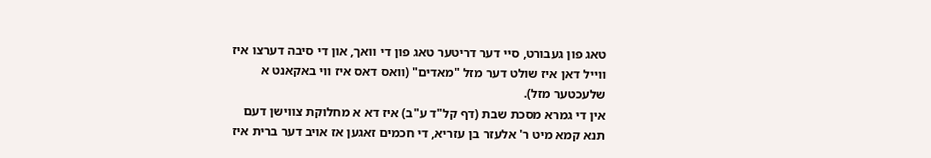טאג פון געבורט, סיי דער דריטער טאג פון די וואך, און די סיבה דערצו איז ווייל דאן איז שולט דער מזל "מאדים" (וואס דאס איז ווי באקאנט א שלעכטער מזל).
אין די גמרא מסכת שבת (דף קל"ד ע"ב) איז דא א מחלוקת צווישן דעם תנא קמא מיט ר' אלעזר בן עזריא, די חכמים זאגען אז אויב דער ברית איז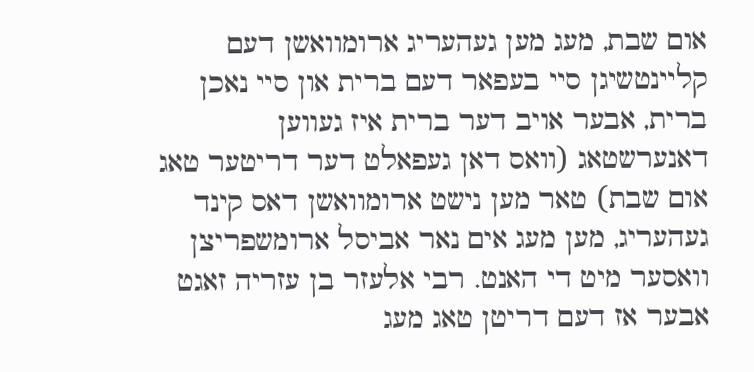אום שבת, מעג מען געהעריג ארומוואשן דעם קליינטשיגן סיי בעפאר דעם ברית און סיי נאכן ברית, אבער אויב דער ברית איז געווען דאנערשטאג (וואס דאן געפאלט דער דריטער טאג אום שבת) טאר מען נישט ארומוואשן דאס קינד געהעריג, מען מעג אים נאר אביסל ארומשפריצן וואסער מיט די האנט. רבי אלעזר בן עזריה זאגט אבער אז דעם דריטן טאג מעג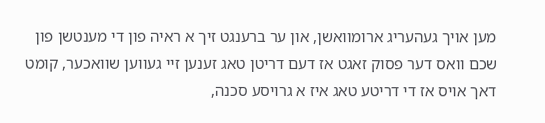מען אויך געהעריג ארומוואשן, און ער ברענגט זיך א ראיה פון די מענטשן פון שכם וואס דער פסוק זאגט אז דעם דריטן טאג זענען זיי געווען שוואכער, קומט דאך אויס אז די דריטע טאג איז א גרויסע סכנה,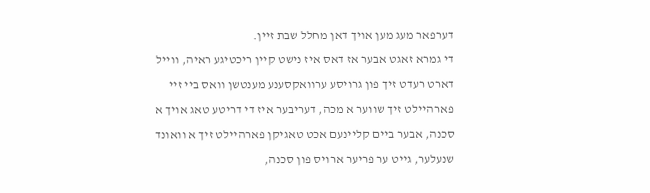דערפאר מעג מען אויך דאן מחלל שבת זיין.
די גמרא זאגט אבער אז דאס איז נישט קיין ריכטיגע ראיה, ווייל דארט רעדט זיך פון גרויסע ערוואקסענע מענטשן וואס ביי זיי פארהיילט זיך שווער א מכה, דעריבער איז די דריטע טאג אויך א סכנה, אבער ביים קליינעם אכט טאגיקן פארהיילט זיך א וואונד שנעלער, גייט ער פריער ארויס פון סכנה,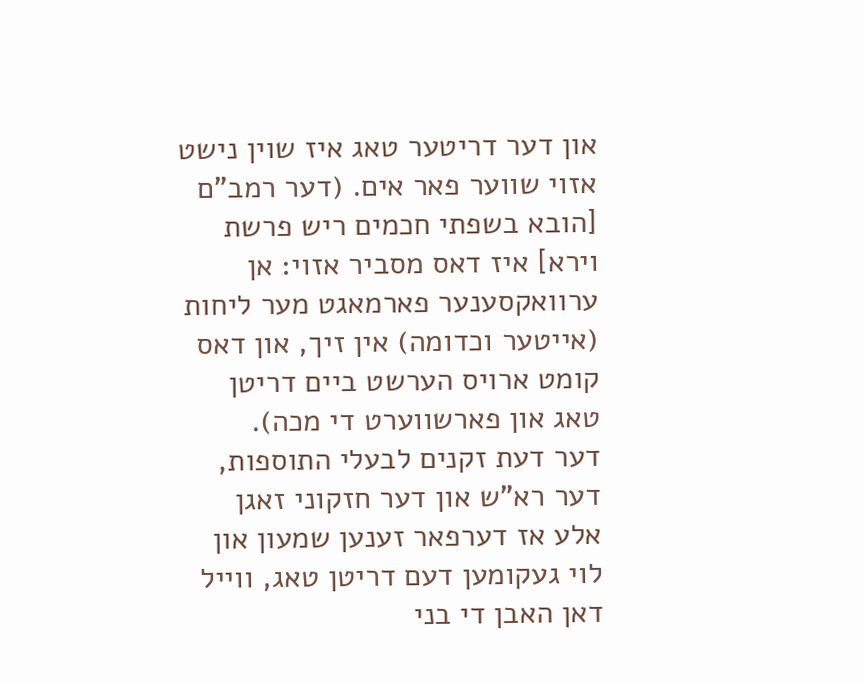און דער דריטער טאג איז שוין נישט אזוי שווער פאר אים. (דער רמב"ם [הובא בשפתי חכמים ריש פרשת וירא] איז דאס מסביר אזוי: אן ערוואקסענער פארמאגט מער ליחות (אייטער וכדומה) אין זיך, און דאס קומט ארויס הערשט ביים דריטן טאג און פארשווערט די מכה).
דער דעת זקנים לבעלי התוספות, דער רא"ש און דער חזקוני זאגן אלע אז דערפאר זענען שמעון און לוי געקומען דעם דריטן טאג, ווייל דאן האבן די בני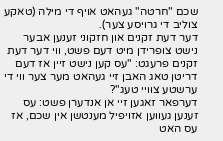שכם "חרטה" געהאט אויף די מילה (טאקע צוליב די גרויסע צער).
דער דעת זקנים און חזקוני זענען אבער נישט צופרידן מיט דעם פשט, ווי דער דעת זקנים פרעגט: "עס קען נישט זיין אז דעם דריטן טאג האבן זיי געהאט מער צער ווי די ערשטע צוויי טעג"?
דערפאר זאגען זיי אן אנדערן פשט: עס זענען געווען אזויפיל מענטשן אין שכם, אז עס האט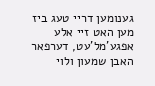גענומען דריי טעג ביז מען האט זיי אלע אפגע'מל'עט, דערפאר האבן שמעון ולוי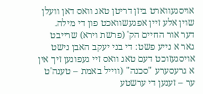אויסגעווארט ביזן דריטן טאג וואס דאן וועלן שוין אלע זיין אפגעשוואכט פון די מילה.
דער אור החיים הק' (פרשת וירא) שרייבט גאר א נייע פשט: די בני יעקב האבן נישט אויסגעזוכט דעם טאג וואס זיי געפונען זיך אין א גרעסערע "סכנה" (ווייל באמת – טענה'ט ער – זענען די ערשטע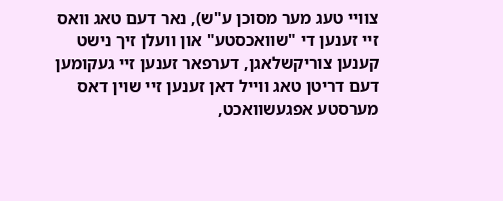צוויי טעג מער מסוכן ע"ש), נאר דעם טאג וואס זיי זענען די "שוואכסטע" און וועלן זיך נישט קענען צוריקשלאגן, דערפאר זענען זיי געקומען דעם דריטן טאג ווייל דאן זענען זיי שוין דאס מערסטע אפגעשוואכט,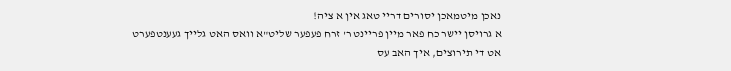נאכן מיטמאכן יסורים דריי טאג אין א ציה!
א גרויסן יישר כח פאר מיין פריינט ר' זרח פעפער שליט"א וואס האט גלייך געענטפערט אט די תירוצים, איך האב עס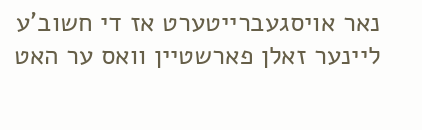נאר אויסגעברייטערט אז די חשוב'ע ליינער זאלן פארשטיין וואס ער האט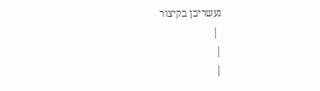געשריבן בקיצור
 |
|
|